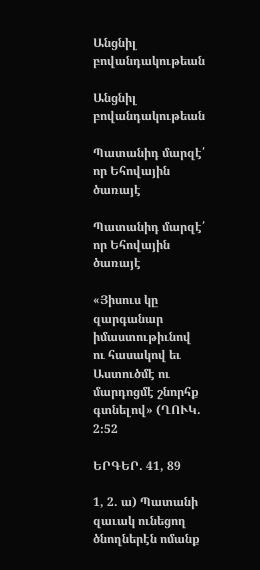Անցնիլ բովանդակութեան

Անցնիլ բովանդակութեան

Պատանիդ մարզէ՛ որ Եհովային ծառայէ

Պատանիդ մարզէ՛ որ Եհովային ծառայէ

«Յիսուս կը զարգանար իմաստութիւնով ու հասակով եւ Աստուծմէ ու մարդոցմէ շնորհք գտնելով» (ՂՈՒԿ. 2։52

ԵՐԳԵՐ. 41, 89

1, 2. ա) Պատանի զաւակ ունեցող ծնողներէն ոմանք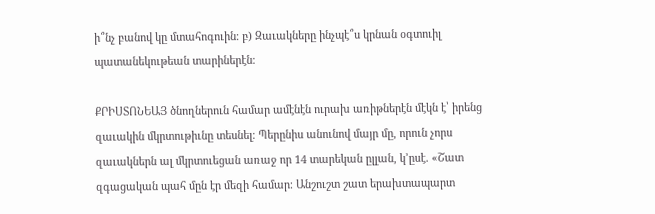ի՞նչ բանով կը մտահոգուին։ բ) Զաւակները ինչպէ՞ս կրնան օգտուիլ պատանեկութեան տարիներէն։

ՔՐԻՍՏՈՆԵԱՅ ծնողներուն համար ամէնէն ուրախ առիթներէն մէկն է՝ իրենց զաւակին մկրտութիւնը տեսնել։ Պերընիս անունով մայր մը, որուն չորս զաւակներն ալ մկրտուեցան առաջ որ 14 տարեկան ըլլան, կ’ըսէ. «Շատ զգացական պահ մըն էր մեզի համար։ Անշուշտ շատ երախտապարտ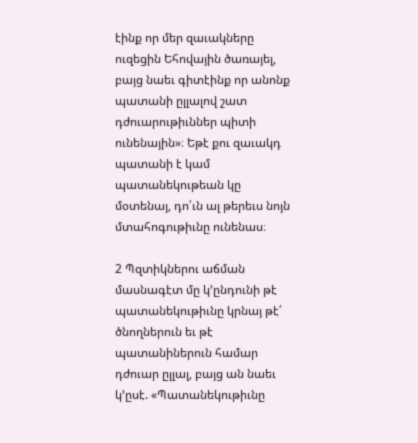էինք որ մեր զաւակները ուզեցին Եհովային ծառայել, բայց նաեւ գիտէինք որ անոնք պատանի ըլլալով շատ դժուարութիւններ պիտի ունենային»։ Եթէ քու զաւակդ պատանի է կամ պատանեկութեան կը մօտենայ, դո՛ւն ալ թերեւս նոյն մտահոգութիւնը ունենաս։

2 Պզտիկներու աճման մասնագէտ մը կ’ընդունի թէ պատանեկութիւնը կրնայ թէ՛ ծնողներուն եւ թէ պատանիներուն համար դժուար ըլլալ, բայց ան նաեւ կ’ըսէ. «Պատանեկութիւնը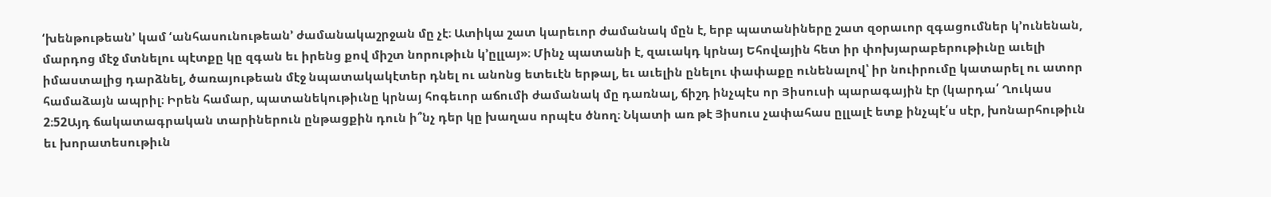‘խենթութեան’ կամ ‘անհասունութեան’ ժամանակաշրջան մը չէ։ Ատիկա շատ կարեւոր ժամանակ մըն է, երբ պատանիները շատ զօրաւոր զգացումներ կ’ունենան, մարդոց մէջ մտնելու պէտքը կը զգան եւ իրենց քով միշտ նորութիւն կ’ըլլայ»։ Մինչ պատանի է, զաւակդ կրնայ Եհովային հետ իր փոխյարաբերութիւնը աւելի իմաստալից դարձնել, ծառայութեան մէջ նպատակակէտեր դնել ու անոնց ետեւէն երթալ, եւ աւելին ընելու փափաքը ունենալով՝ իր նուիրումը կատարել ու ատոր համաձայն ապրիլ։ Իրեն համար, պատանեկութիւնը կրնայ հոգեւոր աճումի ժամանակ մը դառնալ, ճիշդ ինչպէս որ Յիսուսի պարագային էր (կարդա՛ Ղուկաս 2։52Այդ ճակատագրական տարիներուն ընթացքին դուն ի՞նչ դեր կը խաղաս որպէս ծնող։ Նկատի առ թէ Յիսուս չափահաս ըլլալէ ետք ինչպէ՛ս սէր, խոնարհութիւն եւ խորատեսութիւն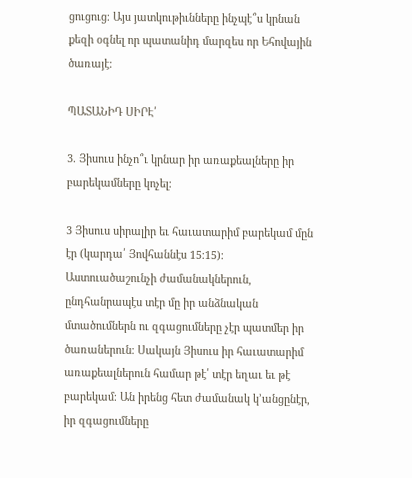ցուցուց։ Այս յատկութիւնները ինչպէ՞ս կրնան քեզի օգնել որ պատանիդ մարզես որ Եհովային ծառայէ։

ՊԱՏԱՆԻԴ ՍԻՐԷ՛

3. Յիսուս ինչո՞ւ կրնար իր առաքեալները իր բարեկամները կոչել։

3 Յիսուս սիրալիր եւ հաւատարիմ բարեկամ մըն էր (կարդա՛ Յովհաննէս 15։15)։ Աստուածաշունչի ժամանակներուն, ընդհանրապէս տէր մը իր անձնական մտածումներն ու զգացումները չէր պատմեր իր ծառաներուն։ Սակայն Յիսուս իր հաւատարիմ առաքեալներուն համար թէ՛ տէր եղաւ եւ թէ բարեկամ։ Ան իրենց հետ ժամանակ կ’անցընէր, իր զգացումները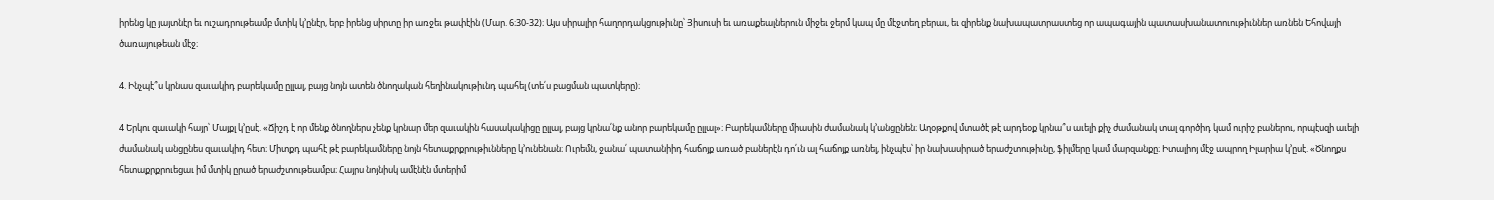իրենց կը յայտնէր եւ ուշադրութեամբ մտիկ կ’ընէր, երբ իրենց սիրտը իր առջեւ թափէին (Մար. 6։30-32)։ Այս սիրալիր հաղորդակցութիւնը՝ Յիսուսի եւ առաքեալներուն միջեւ ջերմ կապ մը մէջտեղ բերաւ, եւ զիրենք նախապատրաստեց որ ապագային պատասխանատուութիւններ առնեն Եհովայի ծառայութեան մէջ։

4. Ինչպէ՞ս կրնաս զաւակիդ բարեկամը ըլլալ, բայց նոյն ատեն ծնողական հեղինակութիւնդ պահել (տե՛ս բացման պատկերը)։

4 Երկու զաւակի հայր՝ Մայքլ կ’ըսէ. «Ճիշդ է որ մենք ծնողներս չենք կրնար մեր զաւակին հասակակիցը ըլլալ, բայց կրնա՛նք անոր բարեկամը ըլլալ»։ Բարեկամները միասին ժամանակ կ’անցընեն։ Աղօթքով մտածէ թէ արդեօք կրնա՞ս աւելի քիչ ժամանակ տալ գործիդ կամ ուրիշ բաներու, որպէսզի աւելի ժամանակ անցընես զաւակիդ հետ։ Միտքդ պահէ թէ բարեկամները նոյն հետաքրքրութիւնները կ’ունենան։ Ուրեմն, ջանա՛ պատանիիդ հաճոյք առած բաներէն դո՛ւն ալ հաճոյք առնել, ինչպէս՝ իր նախասիրած երաժշտութիւնը, ֆիլմերը կամ մարզանքը։ Իտալիոյ մէջ ապրող Իլարիա կ’ըսէ. «Ծնողքս հետաքրքրուեցաւ իմ մտիկ ըրած երաժշտութեամբս։ Հայրս նոյնիսկ ամէնէն մտերիմ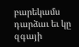բարեկամս դարձաւ եւ կը զգայի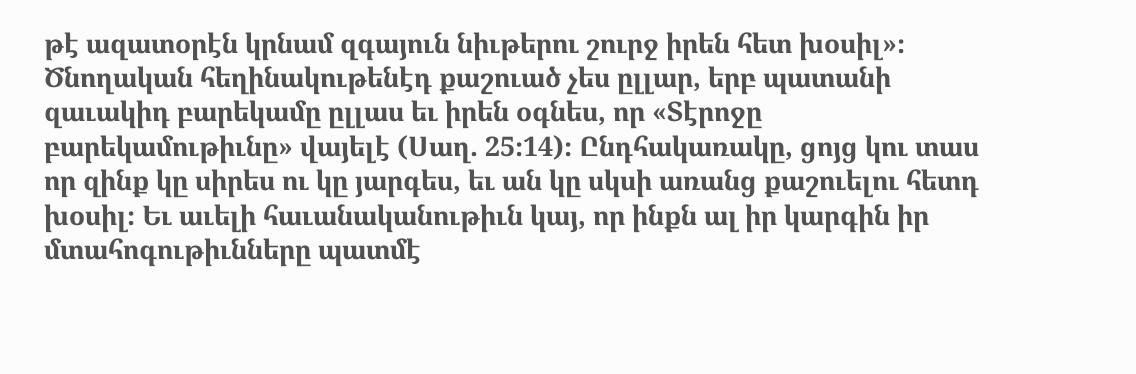թէ ազատօրէն կրնամ զգայուն նիւթերու շուրջ իրեն հետ խօսիլ»։ Ծնողական հեղինակութենէդ քաշուած չես ըլլար, երբ պատանի զաւակիդ բարեկամը ըլլաս եւ իրեն օգնես, որ «Տէրոջը բարեկամութիւնը» վայելէ (Սաղ. 25։14)։ Ընդհակառակը, ցոյց կու տաս որ զինք կը սիրես ու կը յարգես, եւ ան կը սկսի առանց քաշուելու հետդ խօսիլ։ Եւ աւելի հաւանականութիւն կայ, որ ինքն ալ իր կարգին իր մտահոգութիւնները պատմէ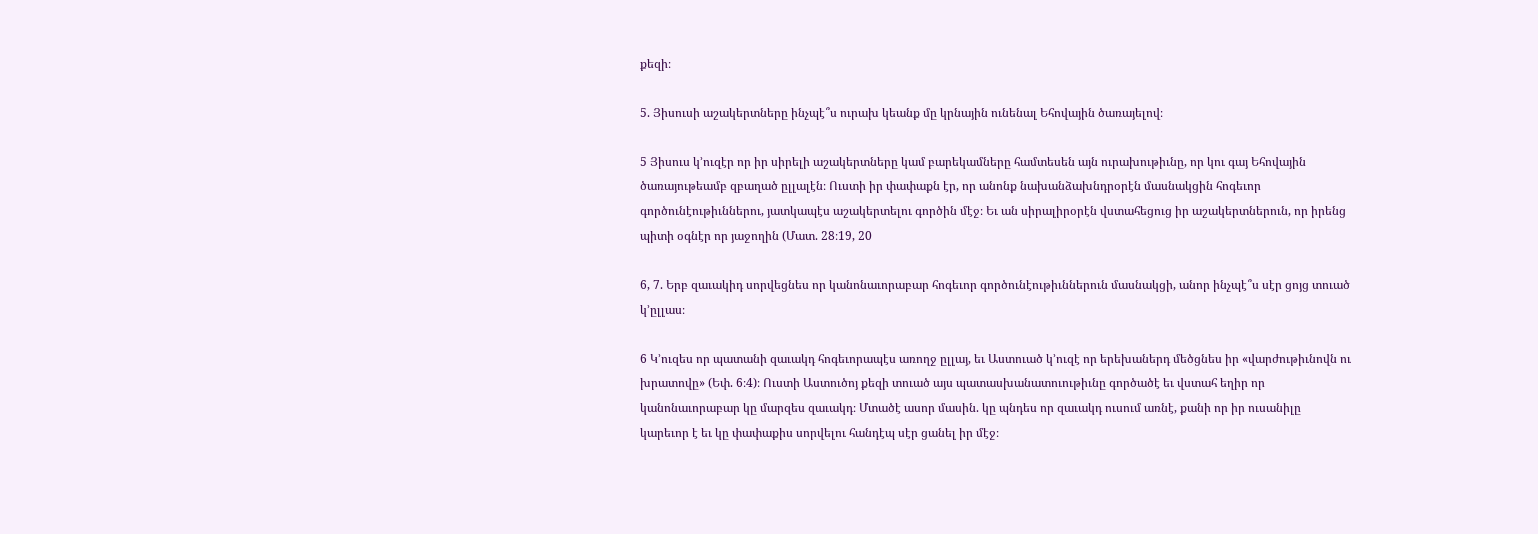քեզի։

5. Յիսուսի աշակերտները ինչպէ՞ս ուրախ կեանք մը կրնային ունենալ Եհովային ծառայելով։

5 Յիսուս կ’ուզէր որ իր սիրելի աշակերտները կամ բարեկամները համտեսեն այն ուրախութիւնը, որ կու գայ Եհովային ծառայութեամբ զբաղած ըլլալէն։ Ուստի իր փափաքն էր, որ անոնք նախանձախնդրօրէն մասնակցին հոգեւոր գործունէութիւններու, յատկապէս աշակերտելու գործին մէջ։ Եւ ան սիրալիրօրէն վստահեցուց իր աշակերտներուն, որ իրենց պիտի օգնէր որ յաջողին (Մատ. 28։19, 20

6, 7. Երբ զաւակիդ սորվեցնես որ կանոնաւորաբար հոգեւոր գործունէութիւններուն մասնակցի, անոր ինչպէ՞ս սէր ցոյց տուած կ’ըլլաս։

6 Կ’ուզես որ պատանի զաւակդ հոգեւորապէս առողջ ըլլայ, եւ Աստուած կ’ուզէ որ երեխաներդ մեծցնես իր «վարժութիւնովն ու խրատովը» (Եփ. 6։4)։ Ուստի Աստուծոյ քեզի տուած այս պատասխանատուութիւնը գործածէ եւ վստահ եղիր որ կանոնաւորաբար կը մարզես զաւակդ։ Մտածէ ասոր մասին. կը պնդես որ զաւակդ ուսում առնէ, քանի որ իր ուսանիլը կարեւոր է եւ կը փափաքիս սորվելու հանդէպ սէր ցանել իր մէջ։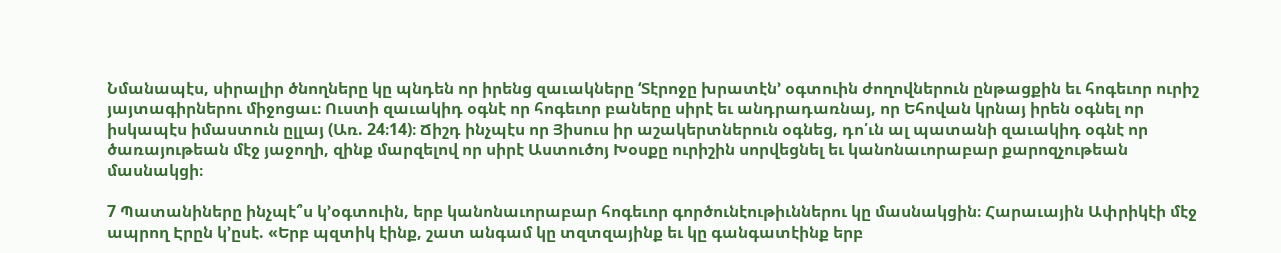Նմանապէս, սիրալիր ծնողները կը պնդեն որ իրենց զաւակները ‘Տէրոջը խրատէն’ օգտուին ժողովներուն ընթացքին եւ հոգեւոր ուրիշ յայտագիրներու միջոցաւ։ Ուստի զաւակիդ օգնէ որ հոգեւոր բաները սիրէ եւ անդրադառնայ, որ Եհովան կրնայ իրեն օգնել որ իսկապէս իմաստուն ըլլայ (Առ. 24։14)։ Ճիշդ ինչպէս որ Յիսուս իր աշակերտներուն օգնեց, դո՛ւն ալ պատանի զաւակիդ օգնէ որ ծառայութեան մէջ յաջողի, զինք մարզելով որ սիրէ Աստուծոյ Խօսքը ուրիշին սորվեցնել եւ կանոնաւորաբար քարոզչութեան մասնակցի։

7 Պատանիները ինչպէ՞ս կ’օգտուին, երբ կանոնաւորաբար հոգեւոր գործունէութիւններու կը մասնակցին։ Հարաւային Ափրիկէի մէջ ապրող Էրըն կ’ըսէ. «Երբ պզտիկ էինք, շատ անգամ կը տզտզայինք եւ կը գանգատէինք երբ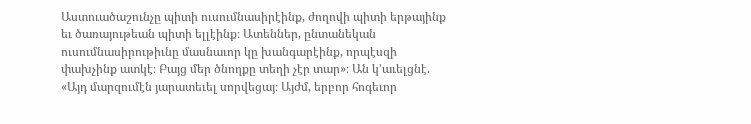Աստուածաշունչը պիտի ուսումնասիրէինք, ժողովի պիտի երթայինք եւ ծառայութեան պիտի ելլէինք։ Ատեններ, ընտանեկան ուսումնասիրութիւնը մասնաւոր կը խանգարէինք, որպէսզի փախչինք ատկէ։ Բայց մեր ծնողքը տեղի չէր տար»։ Ան կ’աւելցնէ. «Այդ մարզումէն յարատեւել սորվեցայ։ Այժմ, երբոր հոգեւոր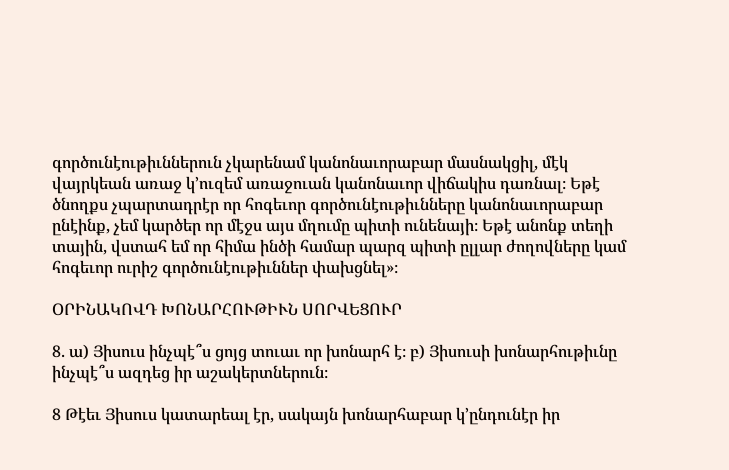գործունէութիւններուն չկարենամ կանոնաւորաբար մասնակցիլ, մէկ վայրկեան առաջ կ’ուզեմ առաջուան կանոնաւոր վիճակիս դառնալ։ Եթէ ծնողքս չպարտադրէր որ հոգեւոր գործունէութիւնները կանոնաւորաբար ընէինք, չեմ կարծեր որ մէջս այս մղումը պիտի ունենայի։ Եթէ անոնք տեղի տային, վստահ եմ որ հիմա ինծի համար պարզ պիտի ըլլար ժողովները կամ հոգեւոր ուրիշ գործունէութիւններ փախցնել»։

ՕՐԻՆԱԿՈՎԴ ԽՈՆԱՐՀՈՒԹԻՒՆ ՍՈՐՎԵՑՈՒՐ

8. ա) Յիսուս ինչպէ՞ս ցոյց տուաւ որ խոնարհ է։ բ) Յիսուսի խոնարհութիւնը ինչպէ՞ս ազդեց իր աշակերտներուն։

8 Թէեւ Յիսուս կատարեալ էր, սակայն խոնարհաբար կ’ընդունէր իր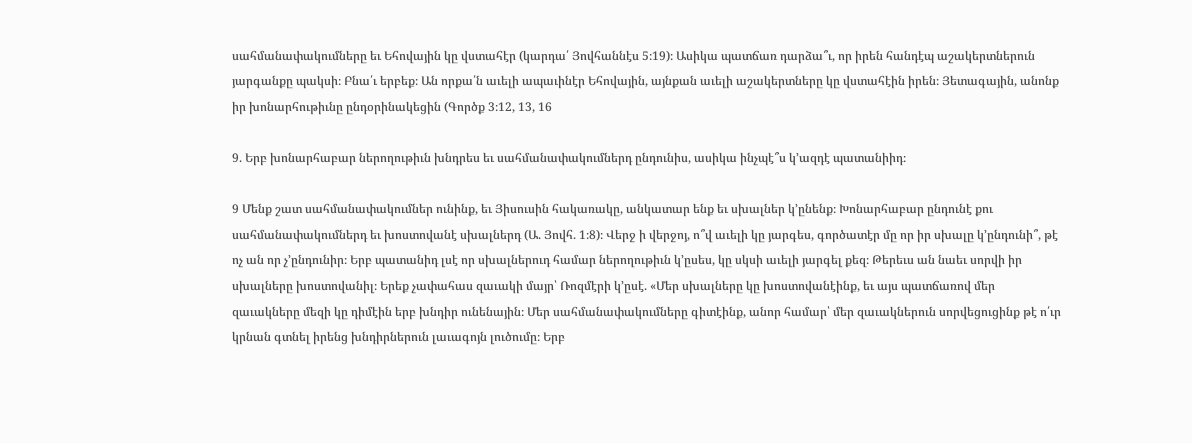սահմանափակումները եւ Եհովային կը վստահէր (կարդա՛ Յովհաննէս 5։19)։ Ասիկա պատճառ դարձա՞ւ, որ իրեն հանդէպ աշակերտներուն յարգանքը պակսի։ Բնա՛ւ երբեք։ Ան որքա՛ն աւելի ապաւինէր Եհովային, այնքան աւելի աշակերտները կը վստահէին իրեն։ Յետագային, անոնք իր խոնարհութիւնը ընդօրինակեցին (Գործք 3։12, 13, 16

9. Երբ խոնարհաբար ներողութիւն խնդրես եւ սահմանափակումներդ ընդունիս, ասիկա ինչպէ՞ս կ’ազդէ պատանիիդ։

9 Մենք շատ սահմանափակումներ ունինք, եւ Յիսուսին հակառակը, անկատար ենք եւ սխալներ կ’ընենք։ Խոնարհաբար ընդունէ քու սահմանափակումներդ եւ խոստովանէ սխալներդ (Ա. Յովհ. 1։8)։ Վերջ ի վերջոյ, ո՞վ աւելի կը յարգես, գործատէր մը որ իր սխալը կ’ընդունի՞, թէ ոչ ան որ չ’ընդունիր։ Երբ պատանիդ լսէ որ սխալներուդ համար ներողութիւն կ’ըսես, կը սկսի աւելի յարգել քեզ։ Թերեւս ան նաեւ սորվի իր սխալները խոստովանիլ։ Երեք չափահաս զաւակի մայր՝ Ռոզմէրի կ’ըսէ. «Մեր սխալները կը խոստովանէինք, եւ այս պատճառով մեր զաւակները մեզի կը դիմէին երբ խնդիր ունենային։ Մեր սահմանափակումները գիտէինք, անոր համար՝ մեր զաւակներուն սորվեցուցինք թէ ո՛ւր կրնան գտնել իրենց խնդիրներուն լաւագոյն լուծումը։ Երբ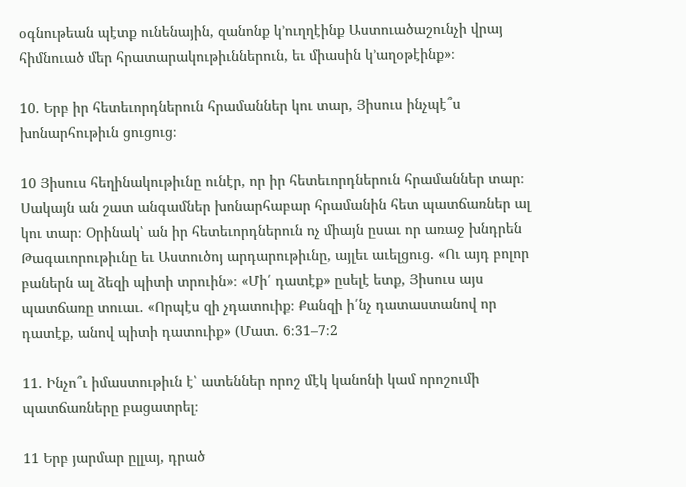օգնութեան պէտք ունենային, զանոնք կ’ուղղէինք Աստուածաշունչի վրայ հիմնուած մեր հրատարակութիւններուն, եւ միասին կ’աղօթէինք»։

10. Երբ իր հետեւորդներուն հրամաններ կու տար, Յիսուս ինչպէ՞ս խոնարհութիւն ցուցուց։

10 Յիսուս հեղինակութիւնը ունէր, որ իր հետեւորդներուն հրամաններ տար։ Սակայն ան շատ անգամներ խոնարհաբար հրամանին հետ պատճառներ ալ կու տար։ Օրինակ՝ ան իր հետեւորդներուն ոչ միայն ըսաւ որ առաջ խնդրեն Թագաւորութիւնը եւ Աստուծոյ արդարութիւնը, այլեւ աւելցուց. «Ու այդ բոլոր բաներն ալ ձեզի պիտի տրուին»։ «Մի՛ դատէք» ըսելէ ետք, Յիսուս այս պատճառը տուաւ. «Որպէս զի չդատուիք։ Քանզի ի՛նչ դատաստանով որ դատէք, անով պիտի դատուիք» (Մատ. 6։31–7։2

11. Ինչո՞ւ իմաստութիւն է՝ ատեններ որոշ մէկ կանոնի կամ որոշումի պատճառները բացատրել։

11 Երբ յարմար ըլլայ, դրած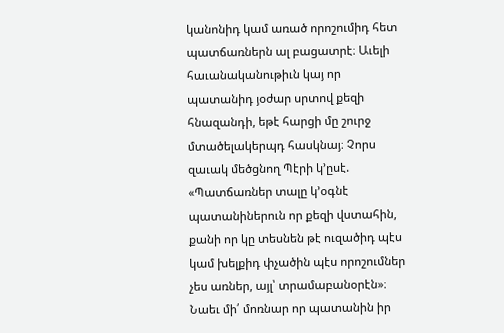կանոնիդ կամ առած որոշումիդ հետ պատճառներն ալ բացատրէ։ Աւելի հաւանականութիւն կայ որ պատանիդ յօժար սրտով քեզի հնազանդի, եթէ հարցի մը շուրջ մտածելակերպդ հասկնայ։ Չորս զաւակ մեծցնող Պէրի կ’ըսէ. «Պատճառներ տալը կ’օգնէ պատանիներուն որ քեզի վստահին, քանի որ կը տեսնեն թէ ուզածիդ պէս կամ խելքիդ փչածին պէս որոշումներ չես առներ, այլ՝ տրամաբանօրէն»։ Նաեւ մի՛ մոռնար որ պատանին իր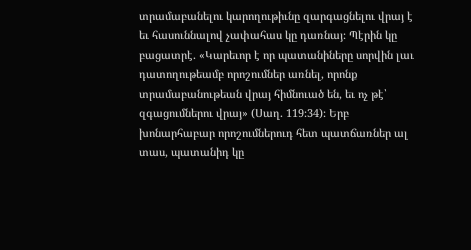տրամաբանելու կարողութիւնը զարգացնելու վրայ է եւ հասուննալով չափահաս կը դառնայ։ Պէրին կը բացատրէ. «Կարեւոր է որ պատանիները սորվին լաւ դատողութեամբ որոշումներ առնել, որոնք տրամաբանութեան վրայ հիմնուած են, եւ ոչ թէ՝ զգացումներու վրայ» (Սաղ. 119։34)։ Երբ խոնարհաբար որոշումներուդ հետ պատճառներ ալ տաս, պատանիդ կը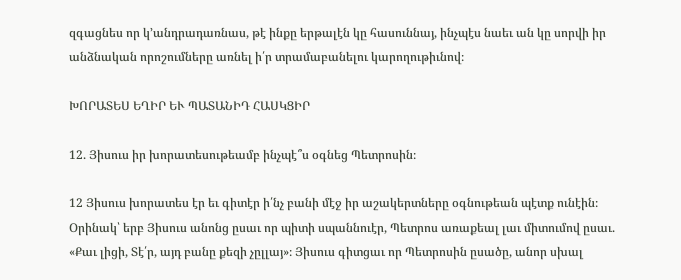զգացնես որ կ’անդրադառնաս, թէ ինքը երթալէն կը հասուննայ, ինչպէս նաեւ ան կը սորվի իր անձնական որոշումները առնել ի՛ր տրամաբանելու կարողութիւնով։

ԽՈՐԱՏԵՍ ԵՂԻՐ ԵՒ ՊԱՏԱՆԻԴ ՀԱՍԿՑԻՐ

12. Յիսուս իր խորատեսութեամբ ինչպէ՞ս օգնեց Պետրոսին։

12 Յիսուս խորատես էր եւ գիտէր ի՛նչ բանի մէջ իր աշակերտները օգնութեան պէտք ունէին։ Օրինակ՝ երբ Յիսուս անոնց ըսաւ որ պիտի սպաննուէր, Պետրոս առաքեալ լաւ միտումով ըսաւ. «Քաւ լիցի, Տէ՛ր, այդ բանը քեզի չըլլայ»։ Յիսուս գիտցաւ որ Պետրոսին ըսածը, անոր սխալ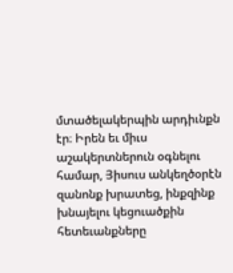մտածելակերպին արդիւնքն էր։ Իրեն եւ միւս աշակերտներուն օգնելու համար, Յիսուս անկեղծօրէն զանոնք խրատեց, ինքզինք խնայելու կեցուածքին հետեւանքները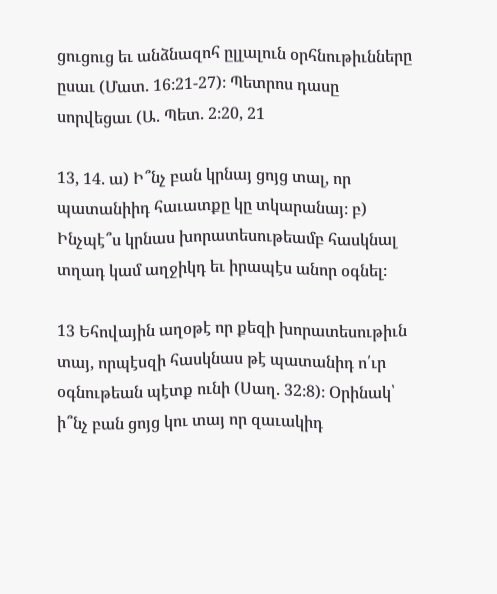ցուցուց եւ անձնազոհ ըլլալուն օրհնութիւնները ըսաւ (Մատ. 16։21-27)։ Պետրոս դասը սորվեցաւ (Ա. Պետ. 2։20, 21

13, 14. ա) Ի՞նչ բան կրնայ ցոյց տալ, որ պատանիիդ հաւատքը կը տկարանայ։ բ) Ինչպէ՞ս կրնաս խորատեսութեամբ հասկնալ տղադ կամ աղջիկդ եւ իրապէս անոր օգնել։

13 Եհովային աղօթէ որ քեզի խորատեսութիւն տայ, որպէսզի հասկնաս թէ պատանիդ ո՛ւր օգնութեան պէտք ունի (Սաղ. 32։8)։ Օրինակ՝ ի՞նչ բան ցոյց կու տայ որ զաւակիդ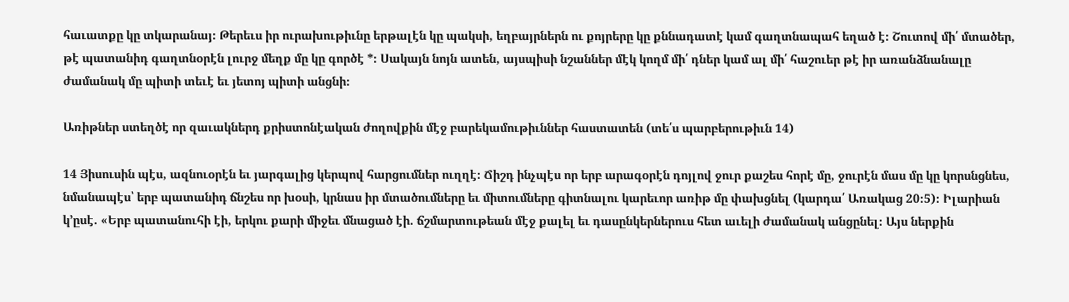հաւատքը կը տկարանայ։ Թերեւս իր ուրախութիւնը երթալէն կը պակսի, եղբայրներն ու քոյրերը կը քննադատէ կամ գաղտնապահ եղած է։ Շուտով մի՛ մտածեր, թէ պատանիդ գաղտնօրէն լուրջ մեղք մը կը գործէ *։ Սակայն նոյն ատեն, այսպիսի նշաններ մէկ կողմ մի՛ դներ կամ ալ մի՛ հաշուեր թէ իր առանձնանալը ժամանակ մը պիտի տեւէ եւ յետոյ պիտի անցնի։

Առիթներ ստեղծէ որ զաւակներդ քրիստոնէական ժողովքին մէջ բարեկամութիւններ հաստատեն (տե՛ս պարբերութիւն 14)

14 Յիսուսին պէս, ազնուօրէն եւ յարգալից կերպով հարցումներ ուղղէ։ Ճիշդ ինչպէս որ երբ արագօրէն դոյլով ջուր քաշես հորէ մը, ջուրէն մաս մը կը կորսնցնես, նմանապէս՝ երբ պատանիդ ճնշես որ խօսի, կրնաս իր մտածումները եւ միտումները գիտնալու կարեւոր առիթ մը փախցնել (կարդա՛ Առակաց 20։5)։ Իլարիան կ’ըսէ. «Երբ պատանուհի էի, երկու քարի միջեւ մնացած էի. ճշմարտութեան մէջ քալել եւ դասընկերներուս հետ աւելի ժամանակ անցընել։ Այս ներքին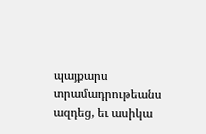պայքարս տրամադրութեանս ազդեց, եւ ասիկա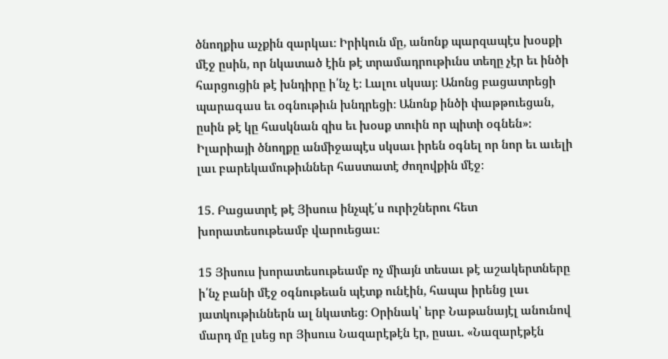ծնողքիս աչքին զարկաւ։ Իրիկուն մը, անոնք պարզապէս խօսքի մէջ ըսին, որ նկատած էին թէ տրամադրութիւնս տեղը չէր եւ ինծի հարցուցին թէ խնդիրը ի՛նչ է։ Լալու սկսայ։ Անոնց բացատրեցի պարագաս եւ օգնութիւն խնդրեցի։ Անոնք ինծի փաթթուեցան, ըսին թէ կը հասկնան զիս եւ խօսք տուին որ պիտի օգնեն»։ Իլարիայի ծնողքը անմիջապէս սկսաւ իրեն օգնել որ նոր եւ աւելի լաւ բարեկամութիւններ հաստատէ ժողովքին մէջ։

15. Բացատրէ թէ Յիսուս ինչպէ՛ս ուրիշներու հետ խորատեսութեամբ վարուեցաւ։

15 Յիսուս խորատեսութեամբ ոչ միայն տեսաւ թէ աշակերտները ի՛նչ բանի մէջ օգնութեան պէտք ունէին, հապա իրենց լաւ յատկութիւններն ալ նկատեց։ Օրինակ՝ երբ Նաթանայէլ անունով մարդ մը լսեց որ Յիսուս Նազարէթէն էր, ըսաւ. «Նազարէթէն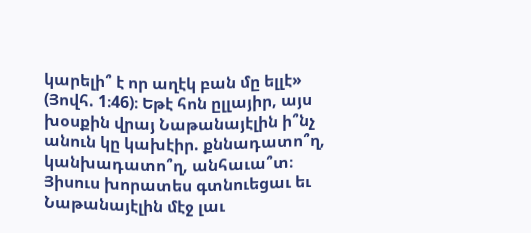կարելի՞ է որ աղէկ բան մը ելլէ» (Յովհ. 1։46)։ Եթէ հոն ըլլայիր, այս խօսքին վրայ Նաթանայէլին ի՞նչ անուն կը կախէիր. քննադատո՞ղ, կանխադատո՞ղ, անհաւա՞տ։ Յիսուս խորատես գտնուեցաւ եւ Նաթանայէլին մէջ լաւ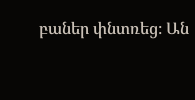բաներ փնտռեց։ Ան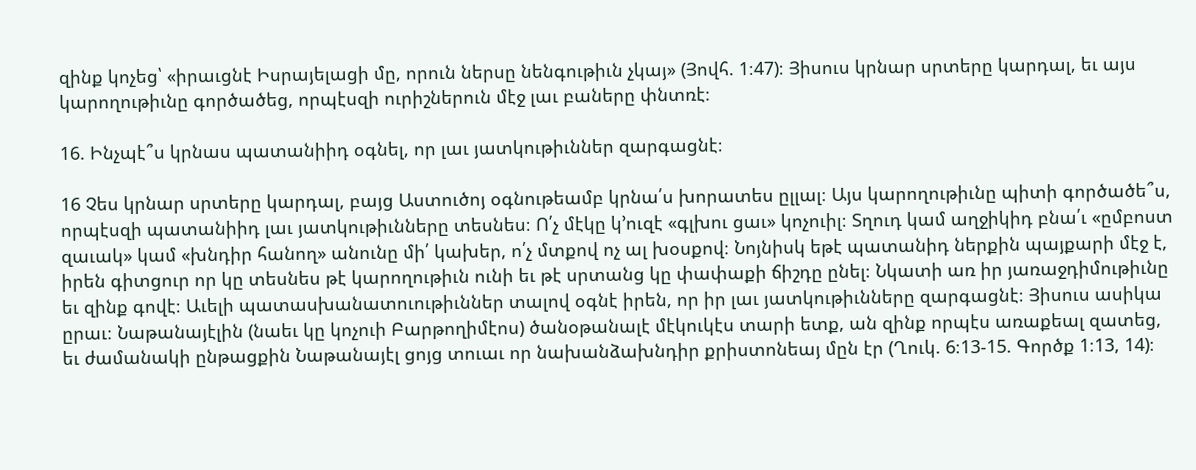զինք կոչեց՝ «իրաւցնէ Իսրայելացի մը, որուն ներսը նենգութիւն չկայ» (Յովհ. 1։47)։ Յիսուս կրնար սրտերը կարդալ, եւ այս կարողութիւնը գործածեց, որպէսզի ուրիշներուն մէջ լաւ բաները փնտռէ։

16. Ինչպէ՞ս կրնաս պատանիիդ օգնել, որ լաւ յատկութիւններ զարգացնէ։

16 Չես կրնար սրտերը կարդալ, բայց Աստուծոյ օգնութեամբ կրնա՛ս խորատես ըլլալ։ Այս կարողութիւնը պիտի գործածե՞ս, որպէսզի պատանիիդ լաւ յատկութիւնները տեսնես։ Ո՛չ մէկը կ’ուզէ «գլխու ցաւ» կոչուիլ։ Տղուդ կամ աղջիկիդ բնա՛ւ «ըմբոստ զաւակ» կամ «խնդիր հանող» անունը մի՛ կախեր, ո՛չ մտքով ոչ ալ խօսքով։ Նոյնիսկ եթէ պատանիդ ներքին պայքարի մէջ է, իրեն գիտցուր որ կը տեսնես թէ կարողութիւն ունի եւ թէ սրտանց կը փափաքի ճիշդը ընել։ Նկատի առ իր յառաջդիմութիւնը եւ զինք գովէ։ Աւելի պատասխանատուութիւններ տալով օգնէ իրեն, որ իր լաւ յատկութիւնները զարգացնէ։ Յիսուս ասիկա ըրաւ։ Նաթանայէլին (նաեւ կը կոչուի Բարթողիմէոս) ծանօթանալէ մէկուկէս տարի ետք, ան զինք որպէս առաքեալ զատեց, եւ ժամանակի ընթացքին Նաթանայէլ ցոյց տուաւ որ նախանձախնդիր քրիստոնեայ մըն էր (Ղուկ. 6։13-15. Գործք 1։13, 14)։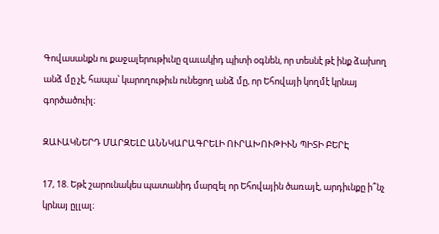Գովասանքն ու քաջալերութիւնը զաւակիդ պիտի օգնեն, որ տեսնէ թէ ինք ձախող անձ մը չէ, հապա՝ կարողութիւն ունեցող անձ մը, որ Եհովայի կողմէ կրնայ գործածուիլ։

ԶԱՒԱԿՆԵՐԴ ՄԱՐԶԵԼԸ ԱՆՆԿԱՐԱԳՐԵԼԻ ՈՒՐԱԽՈՒԹԻՒՆ ՊԻՏԻ ԲԵՐԷ

17, 18. Եթէ շարունակես պատանիդ մարզել որ Եհովային ծառայէ, արդիւնքը ի՞նչ կրնայ ըլլալ։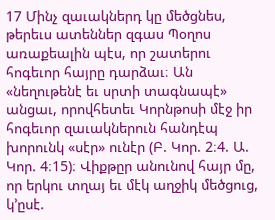17 Մինչ զաւակներդ կը մեծցնես, թերեւս ատեններ զգաս Պօղոս առաքեալին պէս, որ շատերու հոգեւոր հայրը դարձաւ։ Ան «նեղութենէ եւ սրտի տագնապէ» անցաւ, որովհետեւ Կորնթոսի մէջ իր հոգեւոր զաւակներուն հանդէպ խորունկ «սէր» ունէր (Բ. Կոր. 2։4. Ա. Կոր. 4։15)։ Վիքթըր անունով հայր մը, որ երկու տղայ եւ մէկ աղջիկ մեծցուց, կ’ըսէ.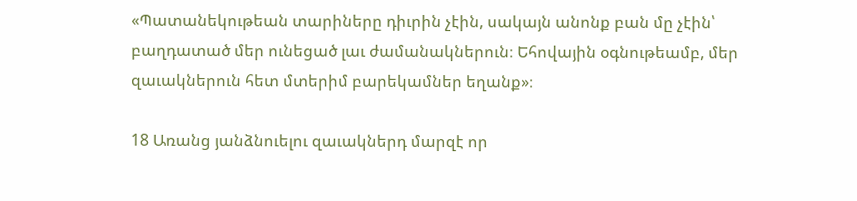«Պատանեկութեան տարիները դիւրին չէին, սակայն անոնք բան մը չէին՝ բաղդատած մեր ունեցած լաւ ժամանակներուն։ Եհովային օգնութեամբ, մեր զաւակներուն հետ մտերիմ բարեկամներ եղանք»։

18 Առանց յանձնուելու զաւակներդ մարզէ որ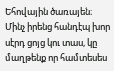Եհովային ծառայեն։ Մինչ իրենց հանդէպ խոր սէրդ ցոյց կու տաս, կը մաղթենք որ համտեսես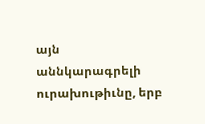այն աննկարագրելի ուրախութիւնը, երբ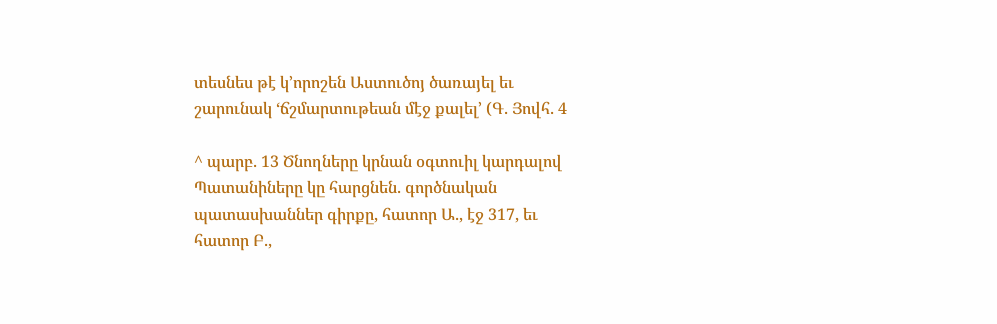տեսնես թէ կ’որոշեն Աստուծոյ ծառայել եւ շարունակ ‘ճշմարտութեան մէջ քալել’ (Գ. Յովհ. 4

^ պարբ. 13 Ծնողները կրնան օգտուիլ կարդալով Պատանիները կը հարցնեն. գործնական պատասխաններ գիրքը, հատոր Ա., էջ 317, եւ հատոր Բ.,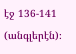էջ 136-141 (անգլերէն)։